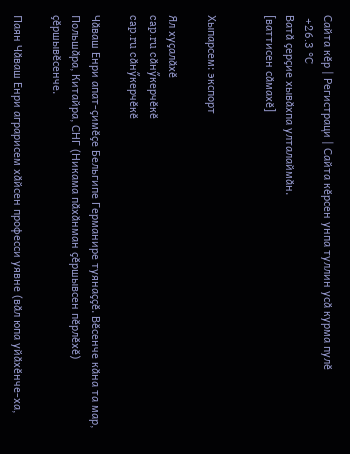Сайта кӗр | Регистраци | Сайта кӗрсен унпа туллин усӑ курма пулӗ
 +26.3 °C
Ватӑ ҫерҫие хывӑхпа улталаймӑн.
[ваттисен сӑмахӗ]


Хыпарсем: экспорт

Ял хуҫалӑхӗ
cap.ru cӑнӳкерчӗкӗ
cap.ru cӑнӳкерчӗкӗ

Чӑваш Енри апат-ҫимӗҫе Бельгипе Германире туянаҫҫӗ. Вӗсенче кӑна та мар, Польшӑра, Китайра, СНГ (Никама пӑхӑнман ҫӗршывсен пӗрлӗхӗ) ҫӗршывӗсенче.

Паян Чӑваш Енри аграрисем хӑйсен професси уявне (вӑл юпа уйӑхӗнче-ха,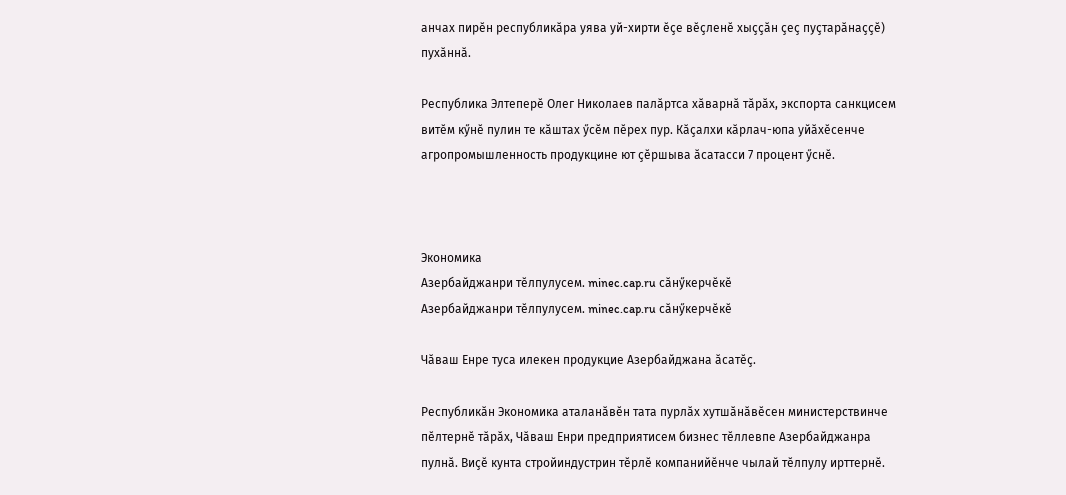анчах пирӗн республикӑра уява уй-хирти ӗҫе вӗҫленӗ хыҫҫӑн ҫеҫ пуҫтарӑнаҫҫӗ) пухӑннӑ.

Республика Элтеперӗ Олег Николаев палӑртса хӑварнӑ тӑрӑх, экспорта санкцисем витӗм кӳнӗ пулин те кӑштах ӳсӗм пӗрех пур. Кӑҫалхи кӑрлач-юпа уйӑхӗсенче агропромышленность продукцине ют ҫӗршыва ӑсатасси 7 процент ӳснӗ.



Экономика
Азербайджанри тӗлпулусем. minec.cap.ru сӑнӳкерчӗкӗ
Азербайджанри тӗлпулусем. minec.cap.ru сӑнӳкерчӗкӗ

Чӑваш Енре туса илекен продукцие Азербайджана ӑсатӗҫ.

Республикӑн Экономика аталанӑвӗн тата пурлӑх хутшӑнӑвӗсен министерствинче пӗлтернӗ тӑрӑх, Чӑваш Енри предприятисем бизнес тӗллевпе Азербайджанра пулнӑ. Виҫӗ кунта стройиндустрин тӗрлӗ компанийӗнче чылай тӗлпулу ирттернӗ.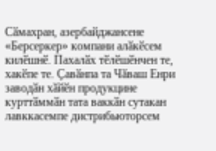Сӑмахран, азербайджансене «Берсеркер» компани алӑкӗсем килӗшнӗ. Пахалӑх тӗлӗшӗнчен те, хакӗпе те. Ҫавӑнпа та Чӑваш Енри заводӑн хӑйӗн продукцине курттӑммӑн тата ваккӑн сутакан лавккасемпе дистрибьюторсем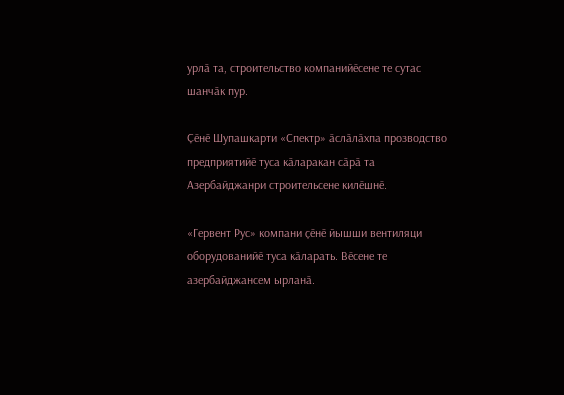урлӑ та, строительство компанийӗсене те сутас шанчӑк пур.

Ҫӗнӗ Шупашкарти «Спектр» ӑслӑлӑхпа прозводство предприятийӗ туса кӑларакан сӑрӑ та Азербайджанри строительсене килӗшнӗ.

«Гервент Рус» компани ҫӗнӗ йышши вентиляци оборудованийӗ туса кӑларать. Вӗсене те азербайджансем ырланӑ.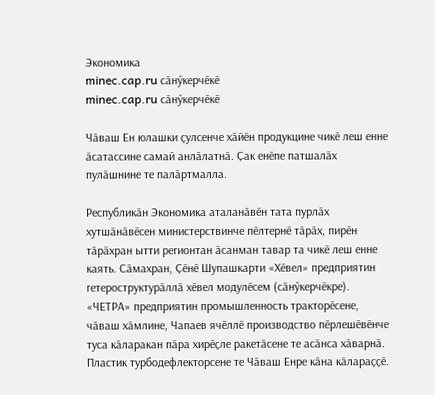Экономика
minec.cap.ru сӑнӳкерчӗкӗ
minec.cap.ru сӑнӳкерчӗкӗ

Чӑваш Ен юлашки ҫулсенче хӑйӗн продукцине чикӗ леш енне ӑсатассине самай анлӑлатнӑ. Ҫак енӗпе патшалӑх пулӑшнине те палӑртмалла.

Республикӑн Экономика аталанӑвӗн тата пурлӑх хутшӑнӑвӗсен министерствинче пӗлтернӗ тӑрӑх, пирӗн тӑрӑхран ытти регионтан ӑсанман тавар та чикӗ леш енне каять. Сӑмахран, Ҫӗнӗ Шупашкарти «Хӗвел» предприятин гетероструктурӑллӑ хӗвел модулӗсем (сӑнӳкерчӗкре). «ЧЕТРА» предприятин промышленность тракторӗсене, чӑваш хӑмлине, Чапаев ячӗллӗ производство пӗрлешӗвӗнче туса кӑларакан пӑра хирӗҫле ракетӑсене те асӑнса хӑварнӑ. Пластик турбодефлекторсене те Чӑваш Енре кӑна кӑлараҫҫӗ.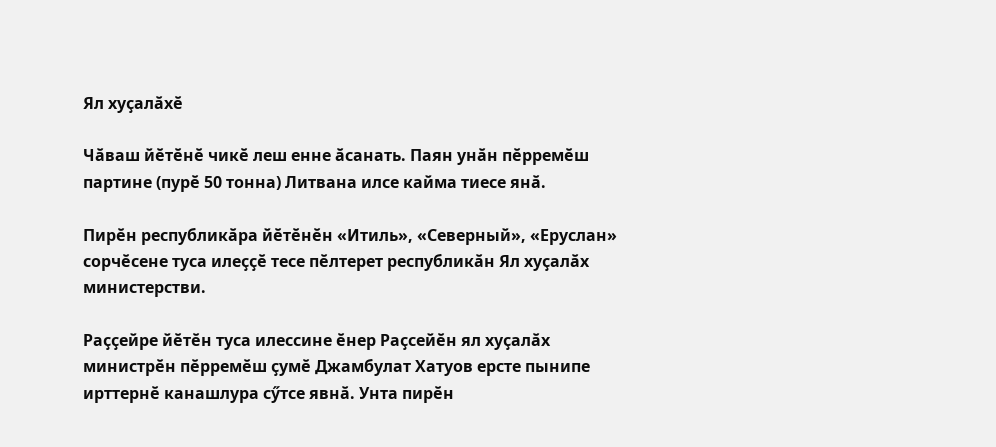Ял хуҫалӑхӗ

Чӑваш йӗтӗнӗ чикӗ леш енне ӑсанать. Паян унӑн пӗрремӗш партине (пурӗ 50 тонна) Литвана илсе кайма тиесе янӑ.

Пирӗн республикӑра йӗтӗнӗн «Итиль», «Северный», «Еруслан» сорчӗсене туса илеҫҫӗ тесе пӗлтерет республикӑн Ял хуҫалӑх министерстви.

Раҫҫейре йӗтӗн туса илессине ӗнер Раҫсейӗн ял хуҫалӑх министрӗн пӗрремӗш ҫумӗ Джамбулат Хатуов ерсте пынипе ирттернӗ канашлура сӳтсе явнӑ. Унта пирӗн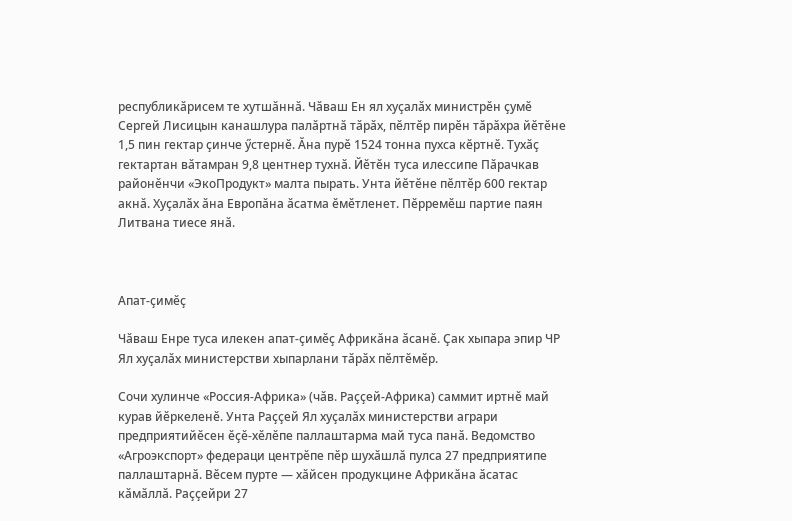республикӑрисем те хутшӑннӑ. Чӑваш Ен ял хуҫалӑх министрӗн ҫумӗ Сергей Лисицын канашлура палӑртнӑ тӑрӑх, пӗлтӗр пирӗн тӑрӑхра йӗтӗне 1,5 пин гектар ҫинче ӳстернӗ. Ӑна пурӗ 1524 тонна пухса кӗртнӗ. Тухӑҫ гектартан вӑтамран 9,8 центнер тухнӑ. Йӗтӗн туса илессипе Пӑрачкав районӗнчи «ЭкоПродукт» малта пырать. Унта йӗтӗне пӗлтӗр 600 гектар акнӑ. Хуҫалӑх ӑна Европӑна ӑсатма ӗмӗтленет. Пӗрремӗш партие паян Литвана тиесе янӑ.



Апат-ҫимӗҫ

Чӑваш Енре туса илекен апат-ҫимӗҫ Африкӑна ӑсанӗ. Ҫак хыпара эпир ЧР Ял хуҫалӑх министерстви хыпарлани тӑрӑх пӗлтӗмӗр.

Сочи хулинче «Россия-Африка» (чӑв. Раҫҫей-Африка) саммит иртнӗ май курав йӗркеленӗ. Унта Раҫҫей Ял хуҫалӑх министерстви аграри предприятийӗсен ӗҫӗ-хӗлӗпе паллаштарма май туса панӑ. Ведомство «Агроэкспорт» федераци центрӗпе пӗр шухӑшлӑ пулса 27 предприятипе паллаштарнӑ. Вӗсем пурте — хӑйсен продукцине Африкӑна ӑсатас кӑмӑллӑ. Раҫҫейри 27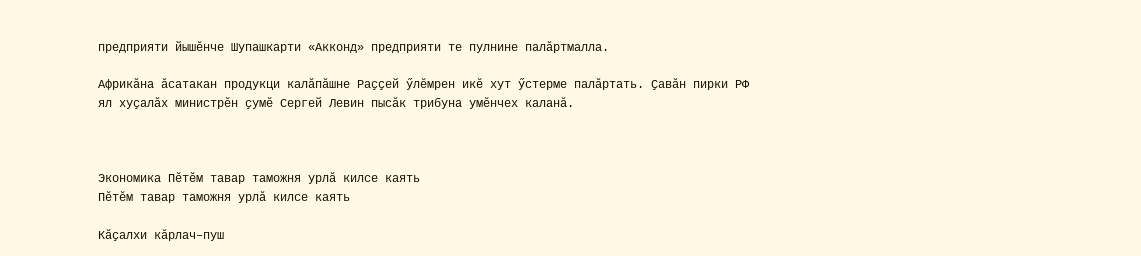предприяти йышӗнче Шупашкарти «Акконд» предприяти те пулнине палӑртмалла.

Африкӑна ӑсатакан продукци калӑпӑшне Раҫҫей ӳлӗмрен икӗ хут ӳстерме палӑртать. Ҫавӑн пирки РФ ял хуҫалӑх министрӗн ҫумӗ Сергей Левин пысӑк трибуна умӗнчех каланӑ.



Экономика Пӗтӗм тавар таможня урлӑ килсе каять
Пӗтӗм тавар таможня урлӑ килсе каять

Кӑҫалхи кӑрлач–пуш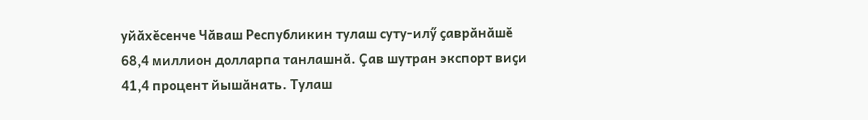уйӑхӗсенче Чӑваш Республикин тулаш суту-илӳ ҫаврӑнӑшӗ 68,4 миллион долларпа танлашнӑ. Ҫав шутран экспорт виҫи 41,4 процент йышӑнать. Тулаш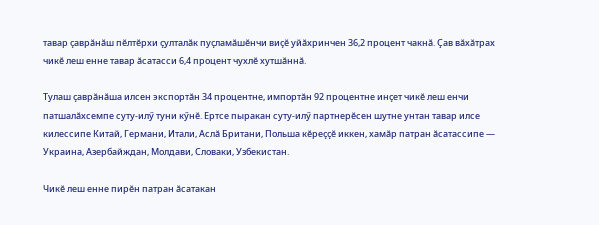тавар ҫаврӑнӑш пӗлтӗрхи ҫулталӑк пуҫламӑшӗнчи виҫӗ уйӑхринчен 36,2 процент чакнӑ. Ҫав вӑхӑтрах чикӗ леш енне тавар ӑсатасси 6,4 процент чухлӗ хутшӑннӑ.

Тулаш ҫаврӑнӑша илсен экспортӑн 34 процентне, импортӑн 92 процентне инҫет чикӗ леш енчи патшалӑхсемпе суту-илӳ туни кӳнӗ. Ертсе пыракан суту-илӳ партнерӗсен шутне унтан тавар илсе килессипе Китай, Германи, Итали, Аслӑ Британи, Польша кӗреҫҫӗ иккен, хамӑр патран ӑсатассипе — Украина, Азербайждан, Молдави, Словаки, Узбекистан.

Чикӗ леш енне пирӗн патран ӑсатакан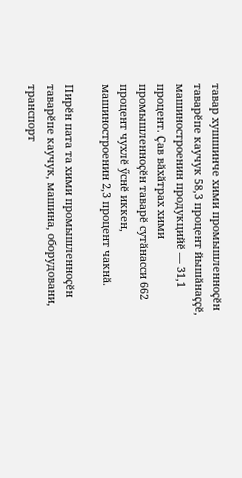тавар хушшинче хими промышленноҫӗн таварӗпе каучук 58,3 процент йышӑнаҫҫӗ, машиностроенин продукцийӗ — 31,1 процент. Ҫав вӑхӑтрах хими промышленноҫӗн таварӗ сутӑнасси 662 процент чухлӗ ӳснӗ иккен, машиностроенин 2,3 процент чакнӑ.

Пирӗн пата та хими промышленноҫӗн таварӗпе каучук, машина, оборудовани, транспорт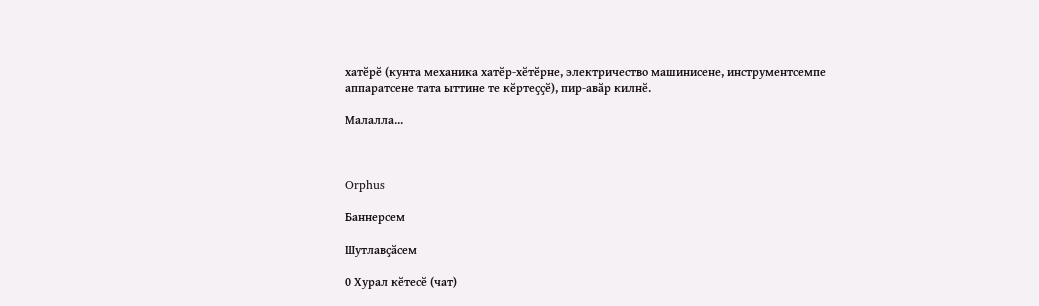хатӗрӗ (кунта механика хатӗр-хӗтӗрне, электричество машинисене, инструментсемпе аппаратсене тата ыттине те кӗртеҫҫӗ), пир-авӑр килнӗ.

Малалла...



Orphus

Баннерсем

Шутлавҫӑсем

0 Хурал кӗтесӗ (чат)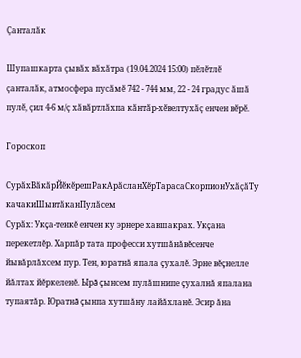Ҫанталӑк

Шупашкарта ҫывӑх вӑхӑтра (19.04.2024 15:00) пӗлӗтлӗ ҫанталӑк, атмосфера пусӑмӗ 742 - 744 мм, 22 - 24 градус ӑшӑ пулӗ, ҫил 4-6 м/ҫ хӑвӑртлӑхпа кӑнтӑр-хӗвелтухӑҫ енчен вӗрӗ.

Гороскоп

СурӑхВӑкӑрЙӗкӗрешРакАрӑсланХӗрТарасаСкорпионУхӑҫӑТу качакиШывтӑканПулӑсем
Сурӑх: Укçа-тенкĕ енчен ку эрнере хавшакрах. Укçана перекетлĕр. Харпăр тата професси хутшăнăвĕсенче йывăрлăхсем пур. Тен, юратнă япала çухалĕ. Эрне вĕçнелле йăлтах йĕркеленĕ. Ырă çынсем пулăшнипе çухалнă япалана тупаятăр. Юратнă çынпа хутшăну лайăхланĕ. Эсир ăна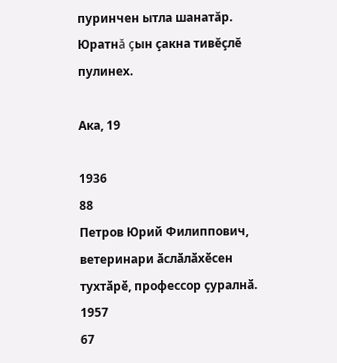пуринчен ытла шанатăр. Юратнă çын çакна тивĕçлĕ пулинех.

Ака, 19

1936
88
Петров Юрий Филиппович, ветеринари ӑслӑлӑхӗсен тухтӑрӗ, профессор ҫуралнӑ.
1957
67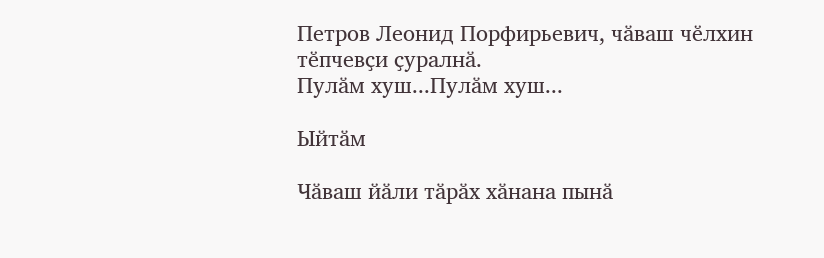Петров Леонид Порфирьевич, чӑваш чӗлхин тӗпчевҫи ҫуралнӑ.
Пулӑм хуш...Пулӑм хуш...

Ыйтӑм

Чӑваш йӑли тӑрӑх хӑнана пынӑ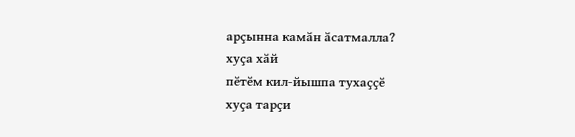арҫынна камӑн ӑсатмалла?
хуҫа хӑй
пӗтӗм кил-йышпа тухаҫҫӗ
хуҫа тарҫи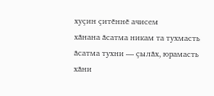хуҫин ҫитӗннӗ ачисем
хӑнана ӑсатма никам та тухмасть
ӑсатма тухни — ҫылӑх, юрамасть
хӑни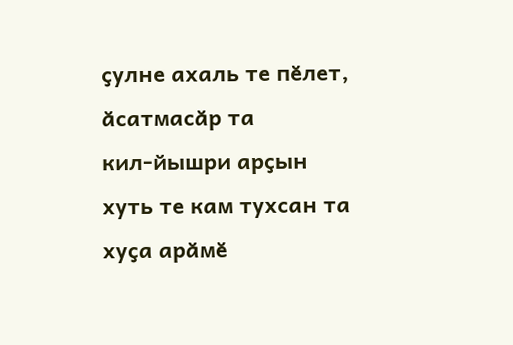ҫулне ахаль те пӗлет, ӑсатмасӑр та
кил-йышри арҫын
хуть те кам тухсан та
хуҫа арӑмӗ